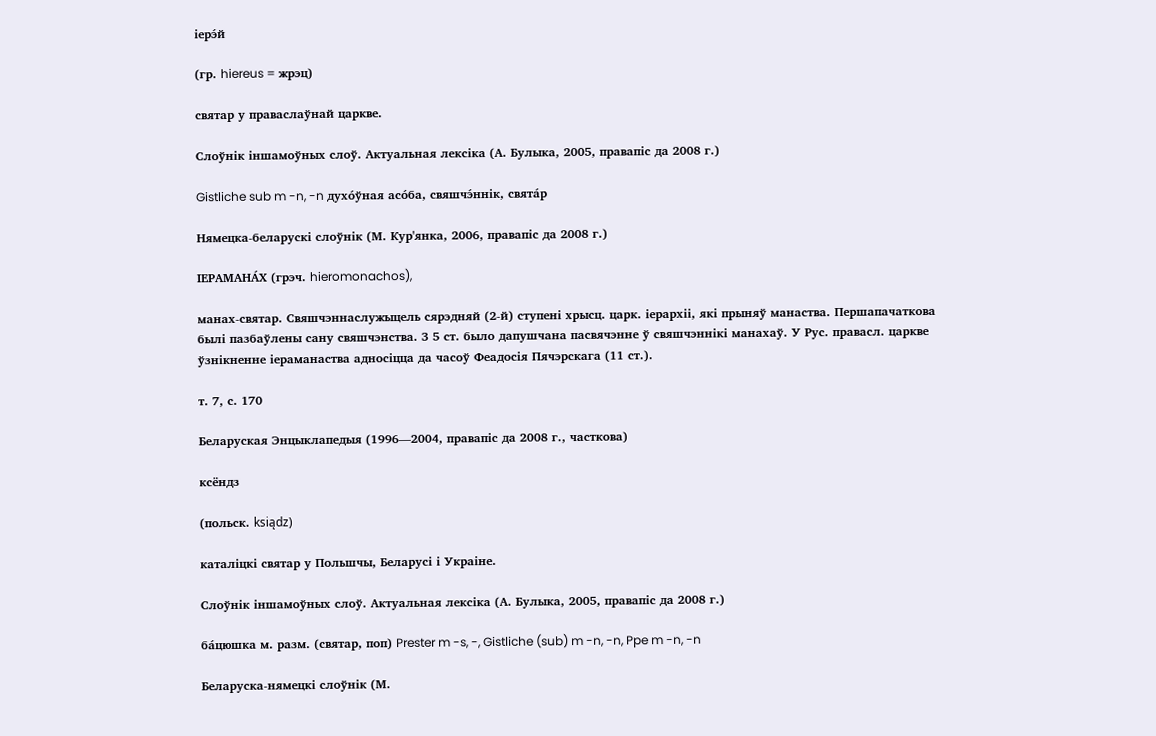іерэ́й

(гр. hiereus = жрэц)

святар у праваслаўнай царкве.

Слоўнік іншамоўных слоў. Актуальная лексіка (А. Булыка, 2005, правапіс да 2008 г.)

Gistliche sub m -n, -n духо́ўная асо́ба, свяшчэ́ннік, свята́р

Нямецка-беларускі слоўнік (М. Кур'янка, 2006, правапіс да 2008 г.)

ІЕРАМАНА́Х (грэч. hieromonachos),

манах-святар. Свяшчэннаслужыцель сярэдняй (2-й) ступені хрысц. царк. іерархіі, які прыняў манаства. Першапачаткова былі пазбаўлены сану свяшчэнства. З 5 ст. было дапушчана пасвячэнне ў свяшчэннікі манахаў. У Рус. правасл. царкве ўзнікненне іераманаства адносіцца да часоў Феадосія Пячэрскага (11 ст.).

т. 7, с. 170

Беларуская Энцыклапедыя (1996—2004, правапіс да 2008 г., часткова)

ксёндз

(польск. ksiądz)

каталіцкі святар у Польшчы, Беларусі і Украіне.

Слоўнік іншамоўных слоў. Актуальная лексіка (А. Булыка, 2005, правапіс да 2008 г.)

ба́цюшка м. разм. (святар, поп) Prester m -s, -, Gistliche (sub) m -n, -n, Ppe m -n, -n

Беларуска-нямецкі слоўнік (М.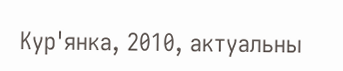Кур'янка, 2010, актуальны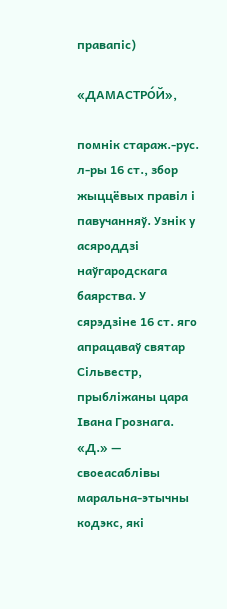правапіс)

«ДАМАСТРО́Й»,

помнік стараж.-рус. л-ры 16 ст., збор жыццёвых правіл і павучанняў. Узнік у асяроддзі наўгародскага баярства. У сярэдзіне 16 ст. яго апрацаваў святар Сільвестр, прыбліжаны цара Івана Грознага. «Д.» — своеасаблівы маральна-этычны кодэкс, які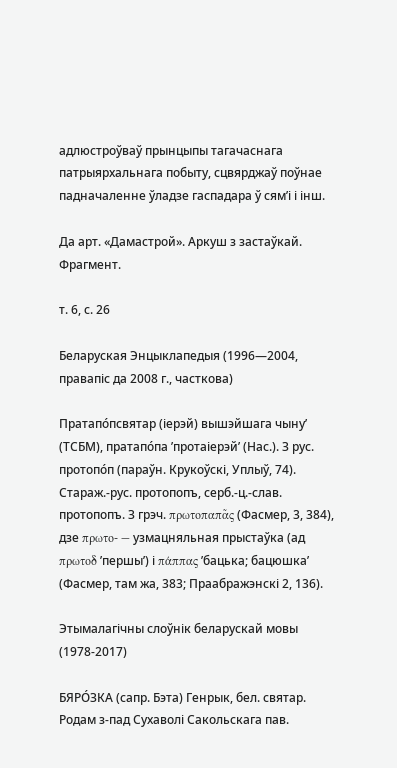адлюстроўваў прынцыпы тагачаснага патрыярхальнага побыту, сцвярджаў поўнае падначаленне ўладзе гаспадара ў сям’і і інш.

Да арт. «Дамастрой». Аркуш з застаўкай. Фрагмент.

т. 6, с. 26

Беларуская Энцыклапедыя (1996—2004, правапіс да 2008 г., часткова)

Пратапо́псвятар (іерэй) вышэйшага чыну’ (ТСБМ), пратапо́па ’протаіерэй’ (Нас.). З рус. протопо́п (параўн. Крукоўскі, Уплыў, 74). Стараж.-рус. протопопъ, серб.-ц.-слав. протопопъ. З грэч. πρωτοπαπᾶς (Фасмер, 3, 384), дзе πρωτο‑ — узмацняльная прыстаўка (ад πρωτοδ ’першы’) і πάππας ’бацька; бацюшка’ (Фасмер, там жа, 383; Праабражэнскі 2, 136).

Этымалагічны слоўнік беларускай мовы (1978-2017)

БЯРО́ЗКА (сапр. Бэта) Генрык, бел. святар. Родам з-пад Сухаволі Сакольскага пав.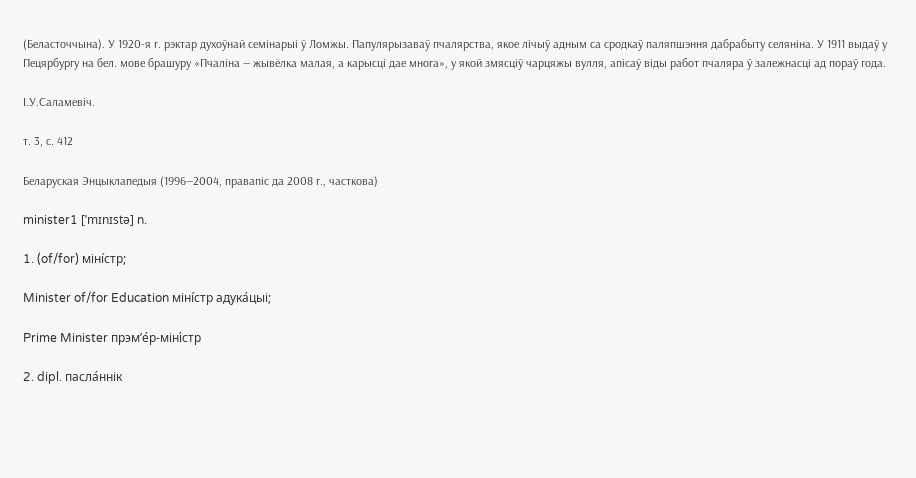(Беласточчына). У 1920-я г. рэктар духоўнай семінарыі ў Ломжы. Папулярызаваў пчалярства, якое лічыў адным са сродкаў паляпшэння дабрабыту селяніна. У 1911 выдаў у Пецярбургу на бел. мове брашуру «Пчаліна — жывёлка малая, а карысці дае многа», у якой змясціў чарцяжы вулля, апісаў віды работ пчаляра ў залежнасці ад пораў года.

І.У.Саламевіч.

т. 3, с. 412

Беларуская Энцыклапедыя (1996—2004, правапіс да 2008 г., часткова)

minister1 [ˈmɪnɪstə] n.

1. (of/for) міні́стр;

Minister of/for Education міні́стр адука́цыі;

Prime Minister прэм’е́р-міні́стр

2. dipl. пасла́ннік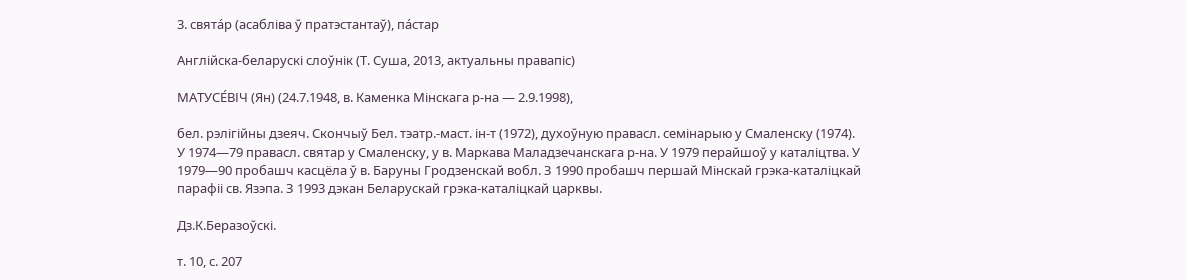3. свята́р (асабліва ў пратэстантаў), па́стар

Англійска-беларускі слоўнік (Т. Суша, 2013, актуальны правапіс)

МАТУСЕ́ВІЧ (Ян) (24.7.1948, в. Каменка Мінскага р-на — 2.9.1998),

бел. рэлігійны дзеяч. Скончыў Бел. тэатр.-маст. ін-т (1972), духоўную правасл. семінарыю у Смаленску (1974). У 1974—79 правасл. святар у Смаленску, у в. Маркава Маладзечанскага р-на. У 1979 перайшоў у каталіцтва. У 1979—90 пробашч касцёла ў в. Баруны Гродзенскай вобл. З 1990 пробашч першай Мінскай грэка-каталіцкай парафіі св. Язэпа. З 1993 дэкан Беларускай грэка-каталіцкай царквы.

Дз.К.Беразоўскі.

т. 10, с. 207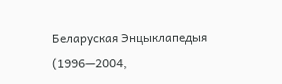Беларуская Энцыклапедыя (1996—2004,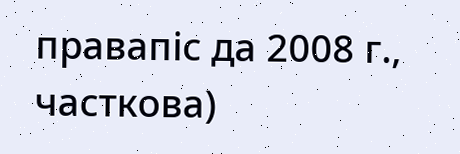правапіс да 2008 г., часткова)